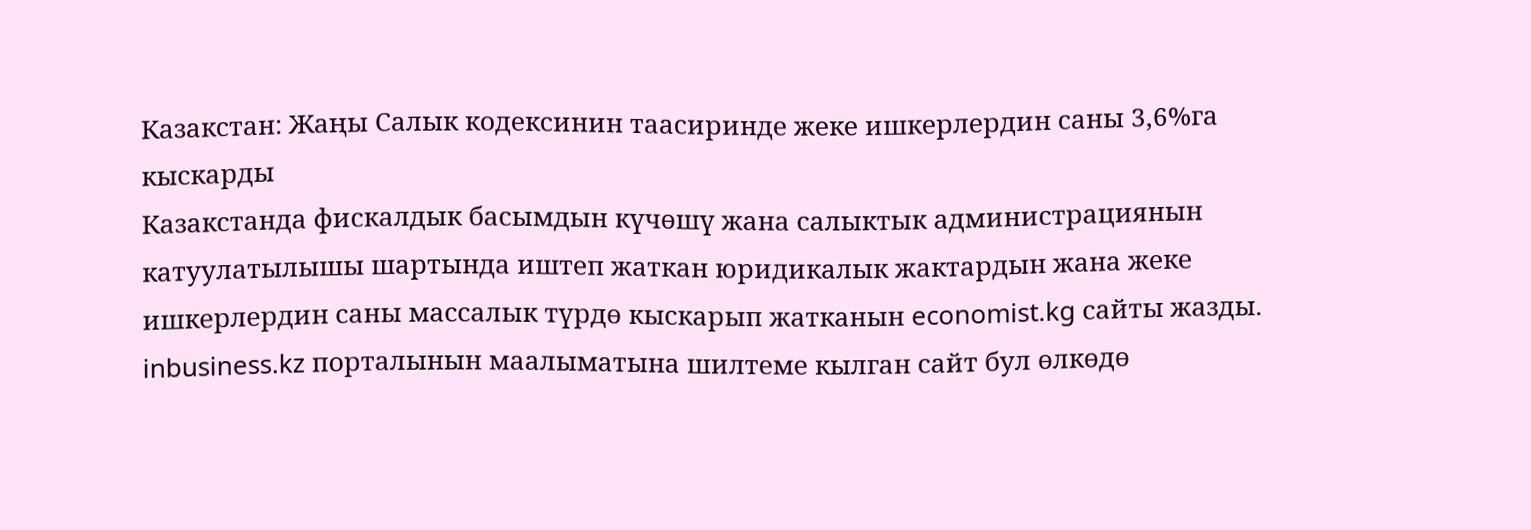Казакстан: Жаңы Салык кодексинин таасиринде жеке ишкерлердин саны 3,6%га кыскарды
Казакстанда фискалдык басымдын күчөшү жана салыктык администрациянын катуулатылышы шартында иштеп жаткан юридикалык жактардын жана жеке ишкерлердин саны массалык түрдө кыскарып жатканын economist.kg сайты жазды.
inbusiness.kz порталынын маалыматына шилтеме кылган сайт бул өлкөдө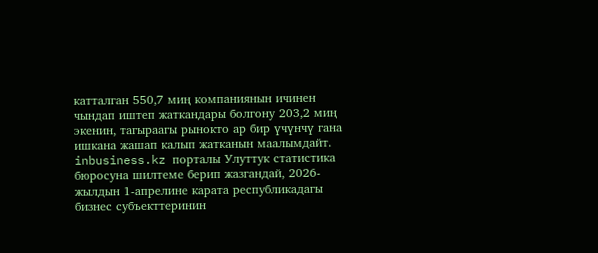катталган 550,7 миң компаниянын ичинен чындап иштеп жаткандары болгону 203,2 миң экенин, тагыраагы рынокто ар бир үчүнчү гана ишкана жашап калып жатканын маалымдайт.
inbusiness.kz порталы Улуттук статистика бюросуна шилтеме берип жазгандай, 2026-жылдын 1-апрелине карата республикадагы бизнес субъекттеринин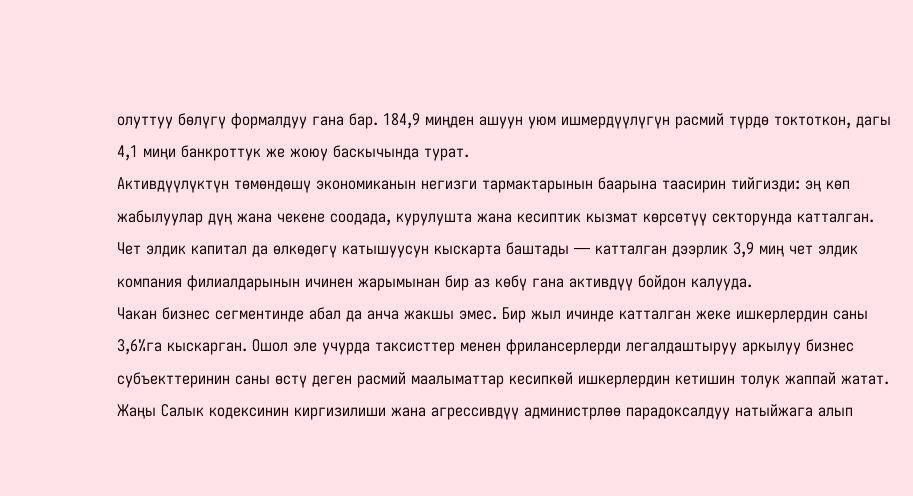олуттуу бөлүгү формалдуу гана бар. 184,9 миңден ашуун уюм ишмердүүлүгүн расмий түрдө токтоткон, дагы 4,1 миңи банкроттук же жоюу баскычында турат.
Активдүүлүктүн төмөндөшү экономиканын негизги тармактарынын баарына таасирин тийгизди: эң көп жабылуулар дүң жана чекене соодада, курулушта жана кесиптик кызмат көрсөтүү секторунда катталган. Чет элдик капитал да өлкөдөгү катышуусун кыскарта баштады — катталган дээрлик 3,9 миң чет элдик компания филиалдарынын ичинен жарымынан бир аз көбү гана активдүү бойдон калууда.
Чакан бизнес сегментинде абал да анча жакшы эмес. Бир жыл ичинде катталган жеке ишкерлердин саны 3,6%га кыскарган. Ошол эле учурда таксисттер менен фрилансерлерди легалдаштыруу аркылуу бизнес субъекттеринин саны өстү деген расмий маалыматтар кесипкөй ишкерлердин кетишин толук жаппай жатат.
Жаңы Салык кодексинин киргизилиши жана агрессивдүү администрлөө парадоксалдуу натыйжага алып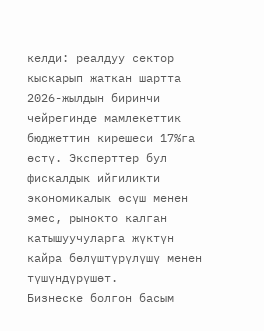келди: реалдуу сектор кыскарып жаткан шартта 2026-жылдын биринчи чейрегинде мамлекеттик бюджеттин кирешеси 17%га өстү. Эксперттер бул фискалдык ийгиликти экономикалык өсүш менен эмес, рынокто калган катышуучуларга жүктүн кайра бөлүштүрүлүшү менен түшүндүрүшөт.
Бизнеске болгон басым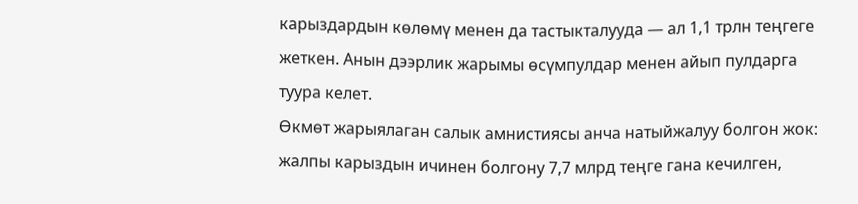карыздардын көлөмү менен да тастыкталууда — ал 1,1 трлн теңгеге жеткен. Анын дээрлик жарымы өсүмпулдар менен айып пулдарга туура келет.
Өкмөт жарыялаган салык амнистиясы анча натыйжалуу болгон жок: жалпы карыздын ичинен болгону 7,7 млрд теңге гана кечилген,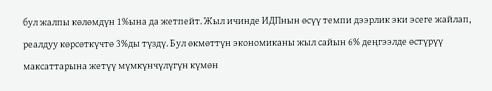бул жалпы көлөмдүн 1%ына да жетпейт. Жыл ичинде ИДПнын өсүү темпи дээрлик эки эсеге жайлап, реалдуу көрсөткүчтө 3%ды түздү. Бул өкмөттүн экономиканы жыл сайын 6% деңгээлде өстүрүү максаттарына жетүү мүмкүнчүлүгүн күмөн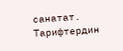санатат.
Тарифтердин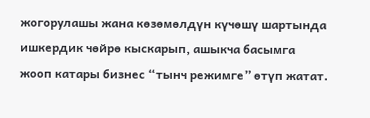жогорулашы жана көзөмөлдүн күчөшү шартында ишкердик чөйрө кыскарып, ашыкча басымга жооп катары бизнес “тынч режимге” өтүп жатат.